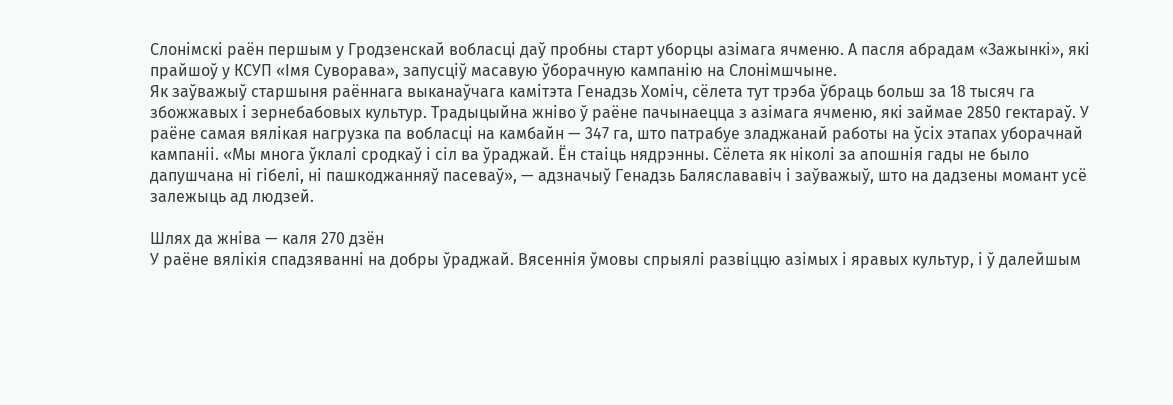Слонімскі раён першым у Гродзенскай вобласці даў пробны старт уборцы азімага ячменю. А пасля абрадам «Зажынкі», які прайшоў у КСУП «Імя Суворава», запусціў масавую ўборачную кампанію на Слонімшчыне.
Як заўважыў старшыня раённага выканаўчага камітэта Генадзь Хоміч, сёлета тут трэба ўбраць больш за 18 тысяч га збожжавых і зернебабовых культур. Традыцыйна жніво ў раёне пачынаецца з азімага ячменю, які займае 2850 гектараў. У раёне самая вялікая нагрузка па вобласці на камбайн — 347 га, што патрабуе зладжанай работы на ўсіх этапах уборачнай кампаніі. «Мы многа ўклалі сродкаў і сіл ва ўраджай. Ён стаіць нядрэнны. Сёлета як ніколі за апошнія гады не было дапушчана ні гібелі, ні пашкоджанняў пасеваў», — адзначыў Генадзь Баляслававіч і заўважыў, што на дадзены момант усё залежыць ад людзей.

Шлях да жніва — каля 270 дзён
У раёне вялікія спадзяванні на добры ўраджай. Вясеннія ўмовы спрыялі развіццю азімых і яравых культур, і ў далейшым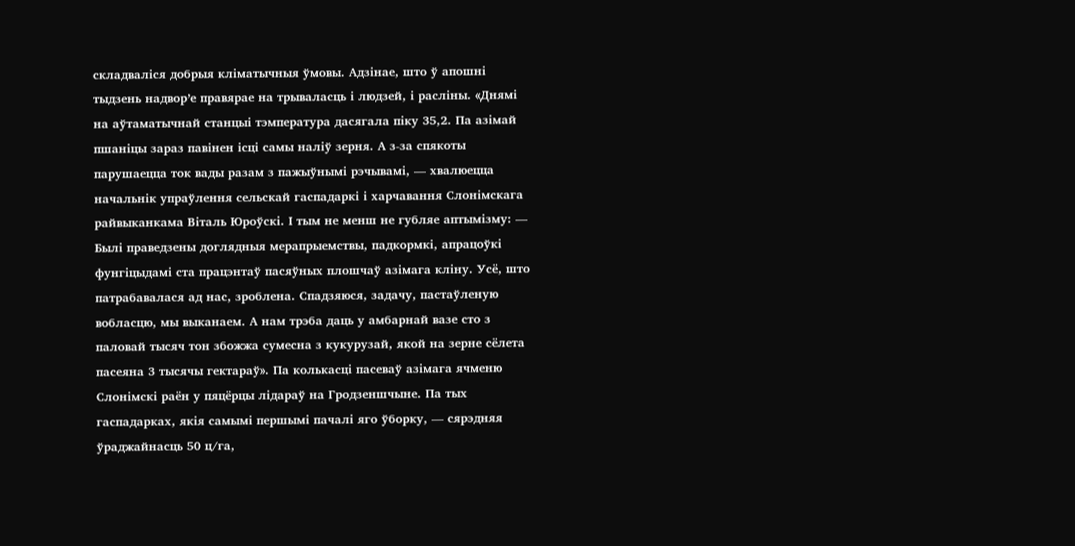складваліся добрыя кліматычныя ўмовы. Адзінае, што ў апошні тыдзень надвор’е правярае на трываласць і людзей, і расліны. «Днямі на аўтаматычнай станцыі тэмпература дасягала піку 35,2. Па азімай пшаніцы зараз павінен ісці самы наліў зерня. А з-за спякоты парушаецца ток вады разам з пажыўнымі рэчывамі, — хвалюецца начальнік упраўлення сельскай гаспадаркі і харчавання Слонімскага райвыканкама Віталь Юроўскі. І тым не менш не губляе аптымізму: — Былі праведзены доглядныя мерапрыемствы, падкормкі, апрацоўкі фунгіцыдамі ста працэнтаў пасяўных плошчаў азімага кліну. Усё, што патрабавалася ад нас, зроблена. Спадзяюся, задачу, пастаўленую вобласцю, мы выканаем. А нам трэба даць у амбарнай вазе сто з паловай тысяч тон збожжа сумесна з кукурузай, якой на зерне сёлета пасеяна 3 тысячы гектараў». Па колькасці пасеваў азімага ячменю Слонімскі раён у пяцёрцы лідараў на Гродзеншчыне. Па тых гаспадарках, якія самымі першымі пачалі яго ўборку, — сярэдняя ўраджайнасць 50 ц/га,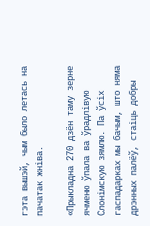гэта вышэй, чым было летась на пачатак жніва.

«Прыкладна 270 дзён таму зерне ячменю ўпала ва ўрадлівую Слонімскую зямлю. Па ўсіх гаспадарках мы бачым, што няма дрэнных палёў, стаіць добры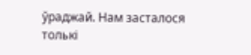ўраджай. Нам засталося толькі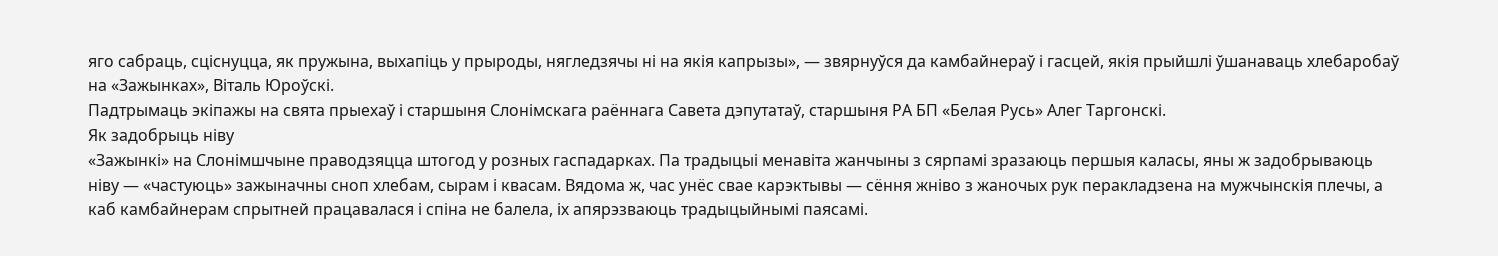яго сабраць, сціснуцца, як пружына, выхапіць у прыроды, нягледзячы ні на якія капрызы», — звярнуўся да камбайнераў і гасцей, якія прыйшлі ўшанаваць хлебаробаў на «Зажынках», Віталь Юроўскі.
Падтрымаць экіпажы на свята прыехаў і старшыня Слонімскага раённага Савета дэпутатаў, старшыня РА БП «Белая Русь» Алег Таргонскі.
Як задобрыць ніву
«Зажынкі» на Слонімшчыне праводзяцца штогод у розных гаспадарках. Па традыцыі менавіта жанчыны з сярпамі зразаюць першыя каласы, яны ж задобрываюць ніву — «частуюць» зажыначны сноп хлебам, сырам і квасам. Вядома ж, час унёс свае карэктывы — сёння жніво з жаночых рук перакладзена на мужчынскія плечы, а каб камбайнерам спрытней працавалася і спіна не балела, іх апярэзваюць традыцыйнымі паясамі.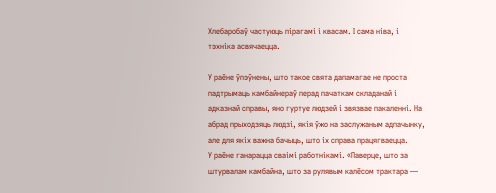Хлебаробаў частуюць пірагамі і квасам. І сама ніва, і тэхніка асвячаецца.

У раёне ўпэўнены, што такое свята дапамагае не проста падтрымаць камбайнераў перад пачаткам складанай і адказнай справы, яно гуртуе людзей і звязвае пакаленні. На абрад прыходзяць людзі, якія ўжо на заслужаным адпачынку, але для якіх важна бачыць, што іх справа працягваецца.
У раёне ганарацца сваімі работнікамі. «Паверце, што за штурвалам камбайна, што за рулявым калёсом трактара —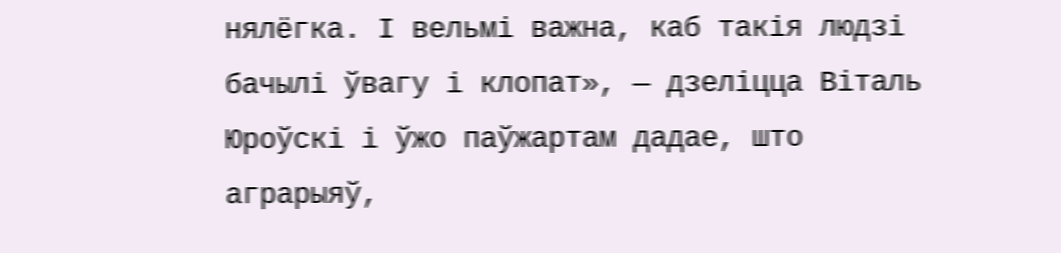нялёгка. І вельмі важна, каб такія людзі бачылі ўвагу і клопат», — дзеліцца Віталь Юроўскі і ўжо паўжартам дадае, што аграрыяў,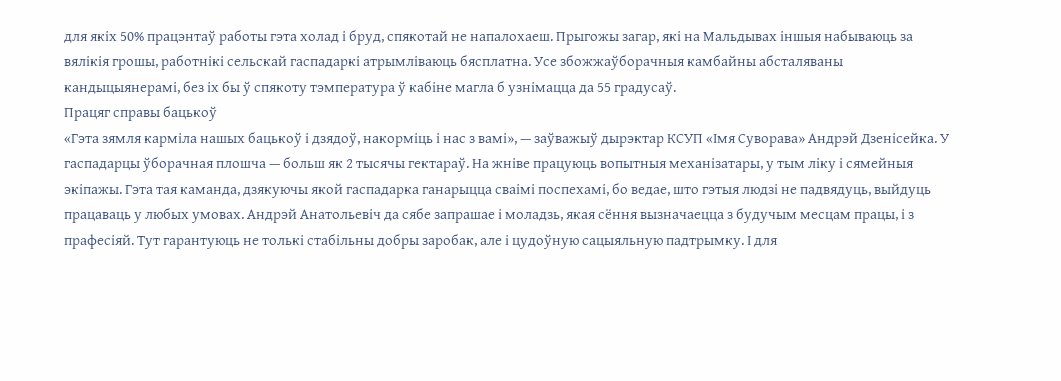для якіх 50% працэнтаў работы гэта холад і бруд, спякотай не напалохаеш. Прыгожы загар, які на Мальдывах іншыя набываюць за вялікія грошы, работнікі сельскай гаспадаркі атрымліваюць бясплатна. Усе збожжаўборачныя камбайны абсталяваны кандыцыянерамі, без іх бы ў спякоту тэмпература ў кабіне магла б узнімацца да 55 градусаў.
Працяг справы бацькоў
«Гэта зямля карміла нашых бацькоў і дзядоў, накорміць і нас з вамі», — заўважыў дырэктар КСУП «Імя Суворава» Андрэй Дзенісейка. У гаспадарцы ўборачная плошча — больш як 2 тысячы гектараў. На жніве працуюць вопытныя механізатары, у тым ліку і сямейныя экіпажы. Гэта тая каманда, дзякуючы якой гаспадарка ганарыцца сваімі поспехамі, бо ведае, што гэтыя людзі не падвядуць, выйдуць працаваць у любых умовах. Андрэй Анатольевіч да сябе запрашае і моладзь, якая сёння вызначаецца з будучым месцам працы, і з прафесіяй. Тут гарантуюць не толькі стабільны добры заробак, але і цудоўную сацыяльную падтрымку. І для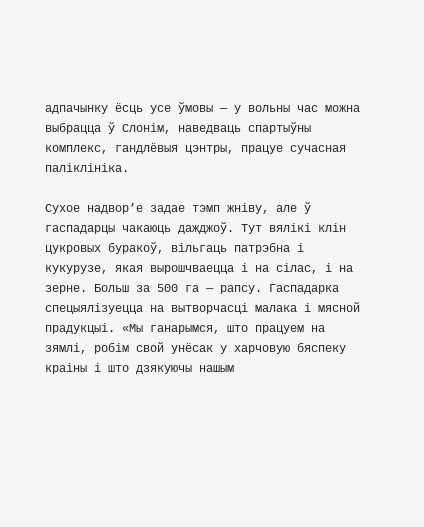адпачынку ёсць усе ўмовы — у вольны час можна выбрацца ў Слонім, наведваць спартыўны комплекс, гандлёвыя цэнтры, працуе сучасная паліклініка.

Сухое надвор’е задае тэмп жніву, але ў гаспадарцы чакаюць дажджоў. Тут вялікі клін цукровых буракоў, вільгаць патрэбна і кукурузе, якая вырошчваецца і на сілас, і на зерне. Больш за 500 га — рапсу. Гаспадарка спецыялізуецца на вытворчасці малака і мясной прадукцыі. «Мы ганарымся, што працуем на зямлі, робім свой унёсак у харчовую бяспеку краіны і што дзякуючы нашым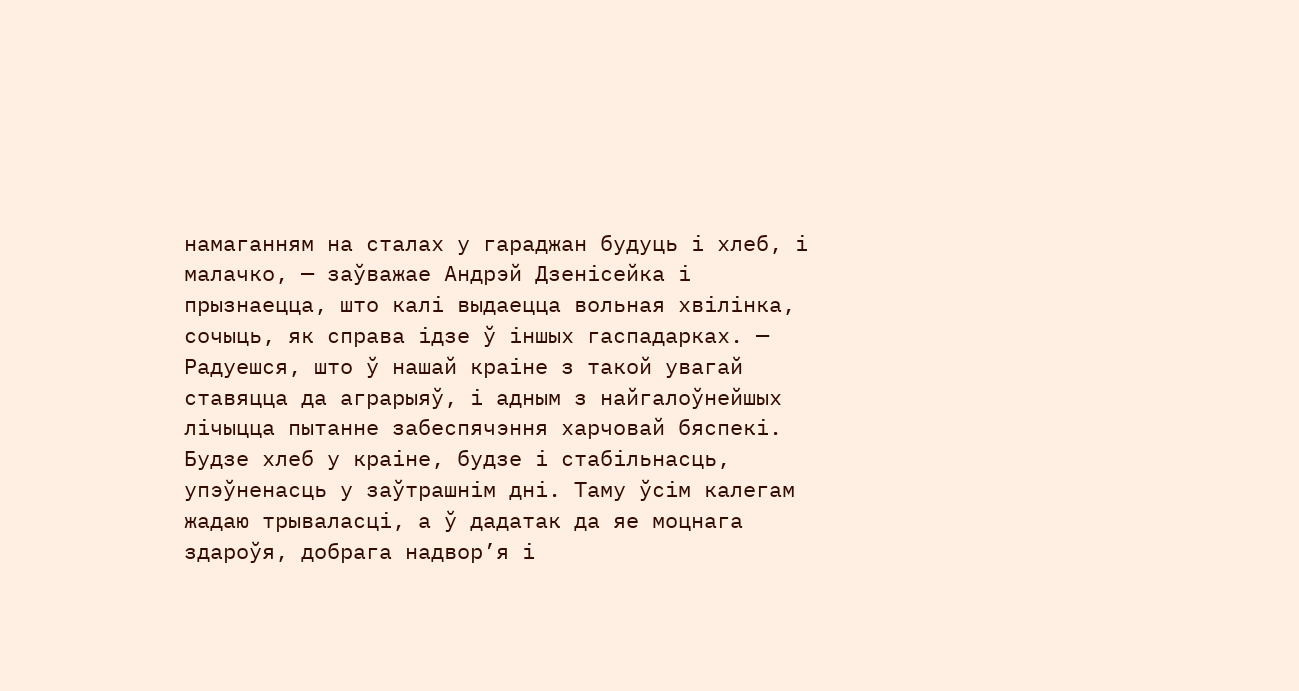намаганням на сталах у гараджан будуць і хлеб, і малачко, — заўважае Андрэй Дзенісейка і прызнаецца, што калі выдаецца вольная хвілінка, сочыць, як справа ідзе ў іншых гаспадарках. — Радуешся, што ў нашай краіне з такой увагай ставяцца да аграрыяў, і адным з найгалоўнейшых лічыцца пытанне забеспячэння харчовай бяспекі. Будзе хлеб у краіне, будзе і стабільнасць, упэўненасць у заўтрашнім дні. Таму ўсім калегам жадаю трываласці, а ў дадатак да яе моцнага здароўя, добрага надвор’я і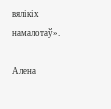вялікіх намалотаў».

Алена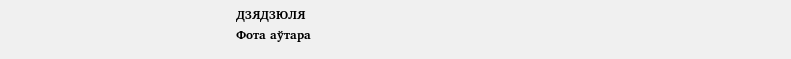ДЗЯДЗЮЛЯ
Фота аўтара